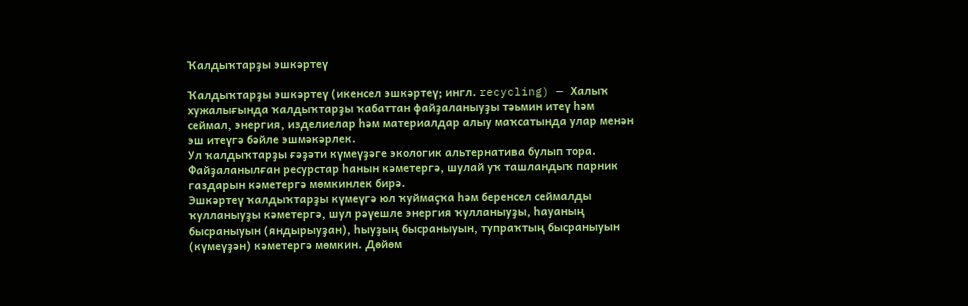Ҡалдыҡтарҙы эшкәртеү

Ҡалдыҡтарҙы эшкәртеү (икенсел эшкәртеү; ингл. recycling) — Халыҡ хужалығында ҡалдыҡтарҙы ҡабаттан файҙаланыуҙы тәьмин итеү һәм сеймал, энергия, изделиелар һәм материалдар алыу маҡсатында улар менән эш итеүгә бәйле эшмәкәрлек.
Ул ҡалдыҡтарҙы ғәҙәти күмеүҙәге экологик альтернатива булып тора. Файҙаланылған ресурстар һанын кәметергә, шулай уҡ ташландыҡ парник газдарын кәметергә мөмкинлек бирә.
Эшкәртеү ҡалдыҡтарҙы күмеүгә юл ҡуймаҫҡа һәм беренсел сеймалды ҡулланыуҙы кәметергә, шул рәүешле энергия ҡулланыуҙы, һауаның бысраныуын (яндырыуҙан), һыуҙың бысраныуын, тупраҡтың бысраныуын (күмеүҙән) кәметергә мөмкин. Дөйөм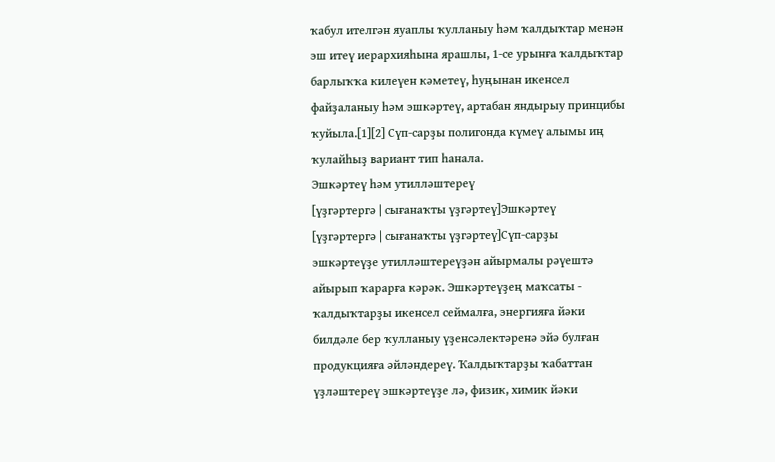ҡабул ителгән яуаплы ҡулланыу һәм ҡалдыҡтар менән эш итеү иерархияһына ярашлы, 1-се урынға ҡалдыҡтар барлыҡҡа килеүен кәметеү, һуңынан икенсел файҙаланыу һәм эшкәртеү, артабан яндырыу принцибы ҡуйыла.[1][2] Сүп-сарҙы полигонда күмеү алымы иң ҡулайһыҙ вариант тип һанала.
Эшкәртеү һәм утилләштереү
[үҙгәртергә | сығанаҡты үҙгәртеү]Эшкәртеү
[үҙгәртергә | сығанаҡты үҙгәртеү]Сүп-сарҙы эшкәртеүҙе утилләштереүҙән айырмалы рәүештә айырып ҡарарға кәрәк. Эшкәртеүҙең маҡсаты - ҡалдыҡтарҙы икенсел сеймалға, энергияға йәки билдәле бер ҡулланыу үҙенсәлектәренә эйә булған продукцияға әйләндереү. Ҡалдыҡтарҙы ҡабаттан үҙләштереү эшкәртеүҙе лә, физик, химик йәки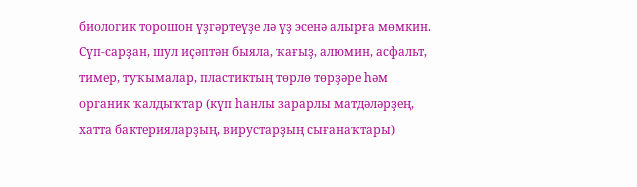биологик торошон үҙгәртеүҙе лә үҙ эсенә алырға мөмкин. Сүп-сарҙан, шул иҫәптән быяла, ҡағыҙ, алюмин, асфальт, тимер, туҡымалар, пластиктың төрлө төрҙәре һәм органик ҡалдыҡтар (күп һанлы зарарлы матдәләрҙең, хатта бактерияларҙың, вирустарҙың сығанаҡтары)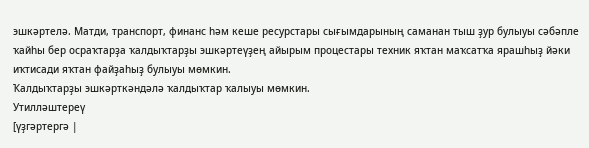эшкәртелә. Матди, транспорт, финанс һәм кеше ресурстары сығымдарының саманан тыш ҙур булыуы сәбәпле ҡайһы бер осраҡтарҙа ҡалдыҡтарҙы эшкәртеүҙең айырым процестары техник яҡтан маҡсатҡа ярашһыҙ йәки иҡтисади яҡтан файҙаһыҙ булыуы мөмкин.
Ҡалдыҡтарҙы эшкәрткәндәлә ҡалдыҡтар ҡалыуы мөмкин.
Утилләштереү
[үҙгәртергә |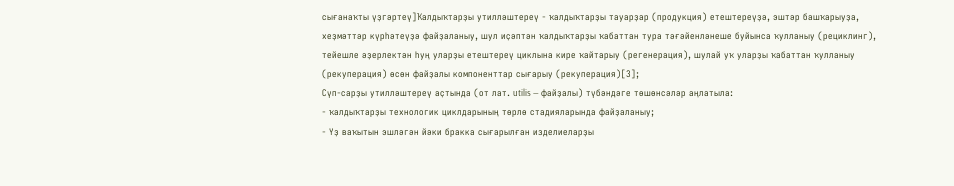сығанаҡты үҙгәртеү]Ҡалдыҡтарҙы утилләштереү - ҡалдыҡтарҙы тауарҙар (продукция) етештереүҙә, эштәр башҡарыуҙа, хеҙмәттәр күрһәтеүҙә файҙаланыу, шул иҫәптән ҡалдыҡтарҙы ҡабаттан тура тәғәйенләнеше буйынса ҡулланыу (рециклинг), тейешле әҙерлектән һуң уларҙы етештереү циклына кире ҡайтарыу (регенерация), шулай уҡ уларҙы ҡабаттан ҡулланыу (рекуперация) өсөн файҙалы компоненттар сығарыу (рекуперация)[3];
Сүп-сарҙы утилләштереү аҫтында (от лат. utilis — файҙалы) түбәндәге төшөнсәләр аңлатыла:
- ҡалдыҡтарҙы технологик циклдарының төрлө стадияларында файҙаланыу;
- Үҙ ваҡытын эшләгән йәки бракка сығарылған изделиеларҙы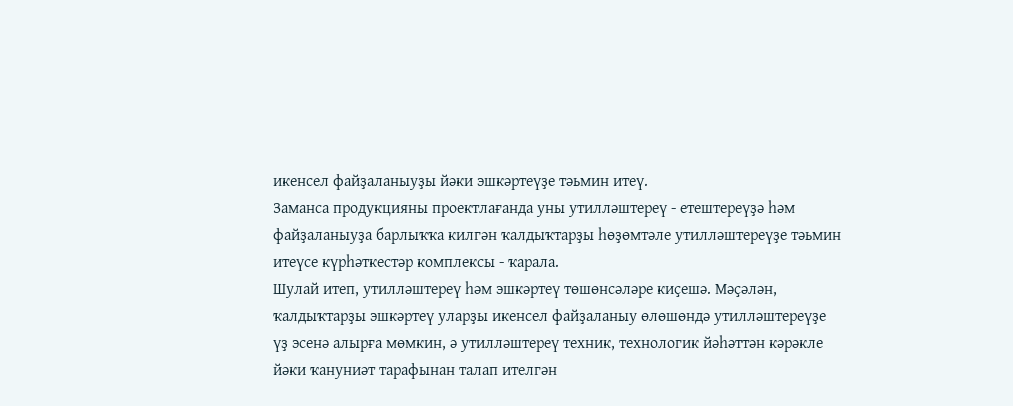икенсел файҙаланыуҙы йәки эшкәртеүҙе тәьмин итеү.
Заманса продукцияны проектлағанда уны утилләштереү - етештереүҙә һәм файҙаланыуҙа барлыҡҡа килгән ҡалдыҡтарҙы һөҙөмтәле утилләштереүҙе тәьмин итеүсе күрһәткестәр комплексы - ҡарала.
Шулай итеп, утилләштереү һәм эшкәртеү төшөнсәләре киҫешә. Мәҫәлән, ҡалдыҡтарҙы эшкәртеү уларҙы икенсел файҙаланыу өлөшөндә утилләштереүҙе үҙ эсенә алырға мөмкин, ә утилләштереү техник, технологик йәһәттән кәрәкле йәки ҡануниәт тарафынан талап ителгән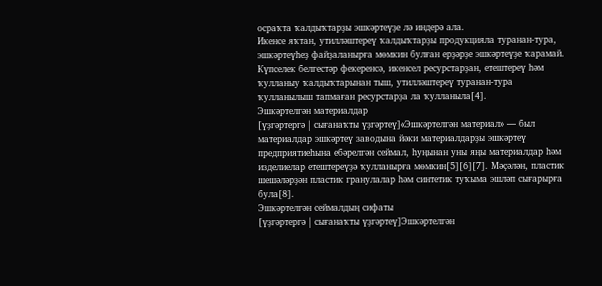осраҡта ҡалдыҡтарҙы эшкәртеүҙе лә индерә ала.
Икенсе яҡтан, утилләштереү ҡалдыҡтарҙы продукцияла туранан-тура, эшкәртеүһеҙ файҙаланырға мөмкин булған ерҙәрҙе эшкәртеүҙе ҡарамай. Күпселек белгестәр фекеренсә, икенсел ресурстарҙан, етештереү һәм ҡулланыу ҡалдыҡтарынан тыш, утилләштереү туранан-тура ҡулланылыш тапмаған ресурстарҙа ла ҡулланыла[4].
Эшкәртелгән материалдар
[үҙгәртергә | сығанаҡты үҙгәртеү]«Эшкәртелгән материал» — был материалдар эшкәртеү заводына йәки материалдарҙы эшкәртеү предприятиеһына ебәрелгән сеймал, һуңынан уны яңы материалдар һәм изделиелар етештереүҙә ҡулланырға мөмкин[5][6][7]. Мәҫәлән, пластик шешәләрҙән пластик гранулалар һәм синтетик туҡыма эшләп сығарырға була[8].
Эшкәртелгән сеймалдың сифаты
[үҙгәртергә | сығанаҡты үҙгәртеү]Эшкәртелгән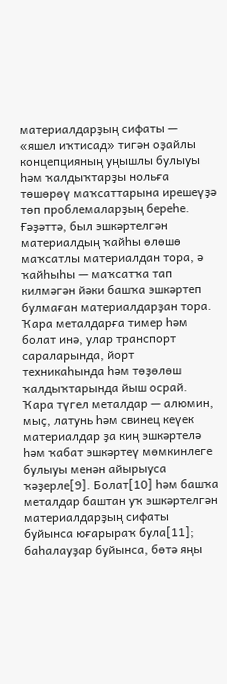материалдарҙың сифаты — «яшел иҡтисад» тигән оҙайлы концепцияның уңышлы булыуы һәм ҡалдыҡтарҙы нольға төшөрөү маҡсаттарына ирешеүҙә төп проблемаларҙың береһе. Ғәҙәттә, был эшкәртелгән материалдың ҡайһы өлөшө маҡсатлы материалдан тора, ә ҡайһыһы — маҡсатҡа тап килмәгән йәки башҡа эшкәртеп булмаған материалдарҙан тора. Ҡара металдарға тимер һәм болат инә, улар транспорт сараларында, йорт техникаһында һәм төҙөлөш ҡалдыҡтарында йыш осрай. Ҡара түгел металдар — алюмин, мыҫ, латунь һәм свинец кеүек материалдар ҙа киң эшкәртелә һәм ҡабат эшкәртеү мөмкинлеге булыуы менән айырыуса ҡәҙерле[9]. Болат[10] һәм башҡа металдар баштан уҡ эшкәртелгән материалдарҙың сифаты буйынса юғарыраҡ була[11]; баһалауҙар буйынса, бөтә яңы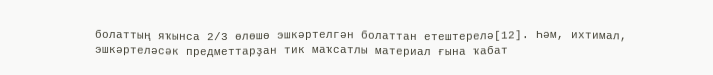болаттың яҡынса 2/3 өлөшө эшкәртелгән болаттан етештерелә[12]. Һәм, ихтимал, эшкәртеләсәк предметтарҙан тик маҡсатлы материал ғына ҡабат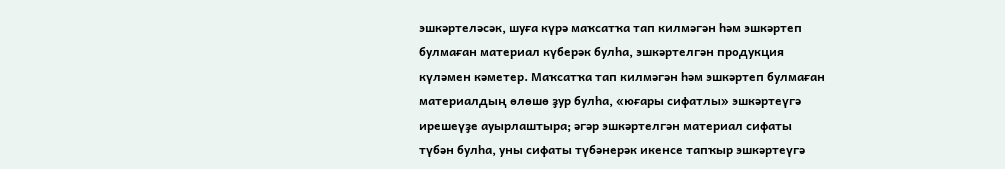эшкәртеләсәк, шуға күрә маҡсатҡа тап килмәгән һәм эшкәртеп булмаған материал күберәк булһа, эшкәртелгән продукция күләмен кәметер. Маҡсатҡа тап килмәгән һәм эшкәртеп булмаған материалдың өлөшө ҙур булһа, «юғары сифатлы» эшкәртеүгә ирешеүҙе ауырлаштыра; әгәр эшкәртелгән материал сифаты түбән булһа, уны сифаты түбәнерәк икенсе тапҡыр эшкәртеүгә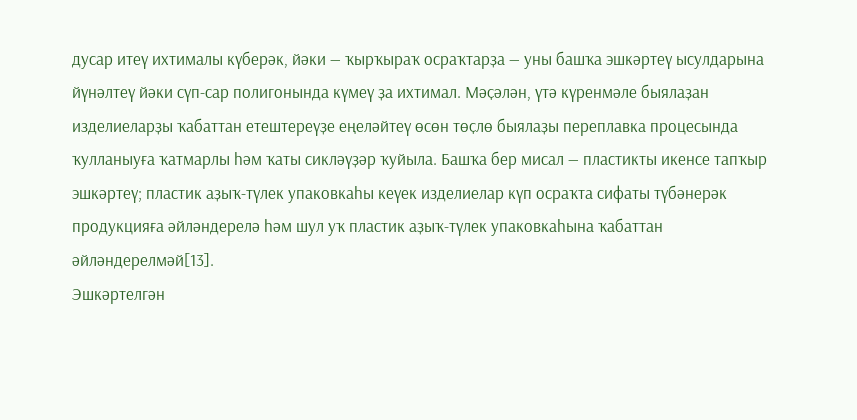дусар итеү ихтималы күберәк, йәки — ҡырҡыраҡ осраҡтарҙа — уны башҡа эшкәртеү ысулдарына йүнәлтеү йәки сүп-сар полигонында күмеү ҙа ихтимал. Мәҫәлән, үтә күренмәле быялаҙан изделиеларҙы ҡабаттан етештереүҙе еңеләйтеү өсөн төҫлө быялаҙы переплавка процесында ҡулланыуға ҡатмарлы һәм ҡаты сикләүҙәр ҡуйыла. Башҡа бер мисал — пластикты икенсе тапҡыр эшкәртеү; пластик аҙыҡ-түлек упаковкаһы кеүек изделиелар күп осраҡта сифаты түбәнерәк продукцияға әйләндерелә һәм шул уҡ пластик аҙыҡ-түлек упаковкаһына ҡабаттан әйләндерелмәй[13].
Эшкәртелгән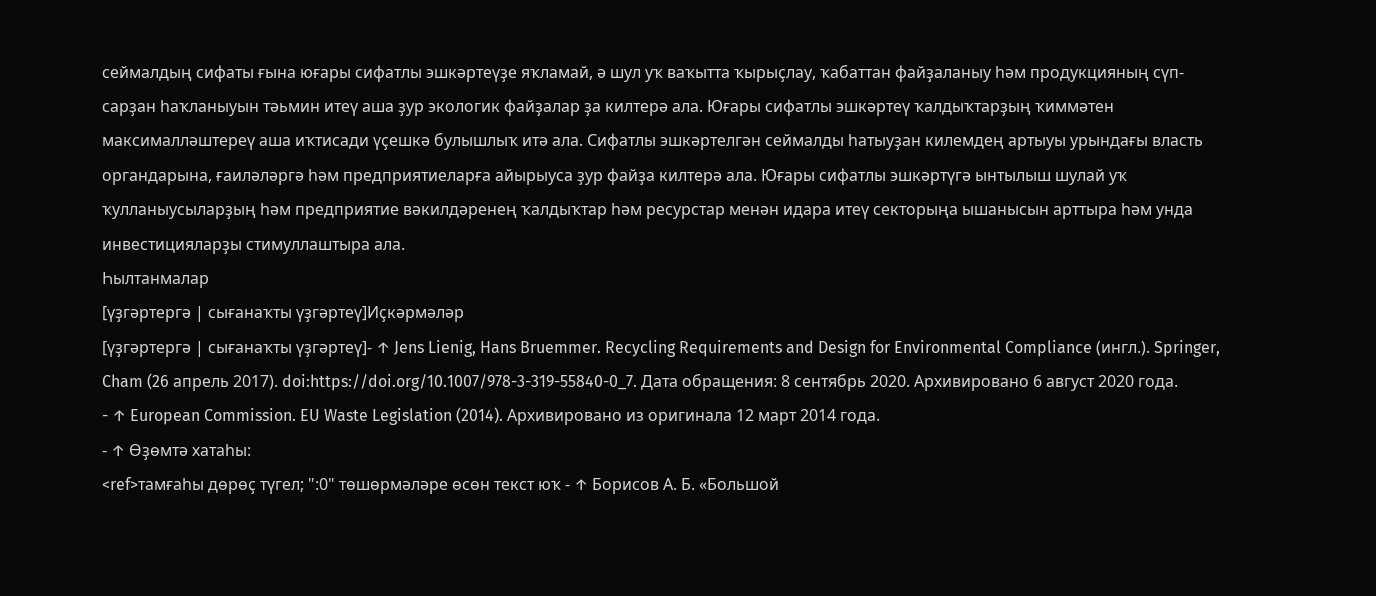сеймалдың сифаты ғына юғары сифатлы эшкәртеүҙе яҡламай, ә шул уҡ ваҡытта ҡырыҫлау, ҡабаттан файҙаланыу һәм продукцияның сүп-сарҙан һаҡланыуын тәьмин итеү аша ҙур экологик файҙалар ҙа килтерә ала. Юғары сифатлы эшкәртеү ҡалдыҡтарҙың ҡиммәтен максималләштереү аша иҡтисади үҫешкә булышлыҡ итә ала. Сифатлы эшкәртелгән сеймалды һатыуҙан килемдең артыуы урындағы власть органдарына, ғаиләләргә һәм предприятиеларға айырыуса ҙур файҙа килтерә ала. Юғары сифатлы эшкәртүгә ынтылыш шулай уҡ ҡулланыусыларҙың һәм предприятие вәкилдәренең ҡалдыҡтар һәм ресурстар менән идара итеү секторыңа ышанысын арттыра һәм унда инвестицияларҙы стимуллаштыра ала.
Һылтанмалар
[үҙгәртергә | сығанаҡты үҙгәртеү]Иҫкәрмәләр
[үҙгәртергә | сығанаҡты үҙгәртеү]- ↑ Jens Lienig, Hans Bruemmer. Recycling Requirements and Design for Environmental Compliance (ингл.). Springer, Cham (26 апрель 2017). doi:https://doi.org/10.1007/978-3-319-55840-0_7. Дата обращения: 8 сентябрь 2020. Архивировано 6 август 2020 года.
- ↑ European Commission. EU Waste Legislation (2014). Архивировано из оригинала 12 март 2014 года.
- ↑ Өҙөмтә хатаһы:
<ref>тамғаһы дөрөҫ түгел; ":0" төшөрмәләре өсөн текст юҡ - ↑ Борисов А. Б. «Большой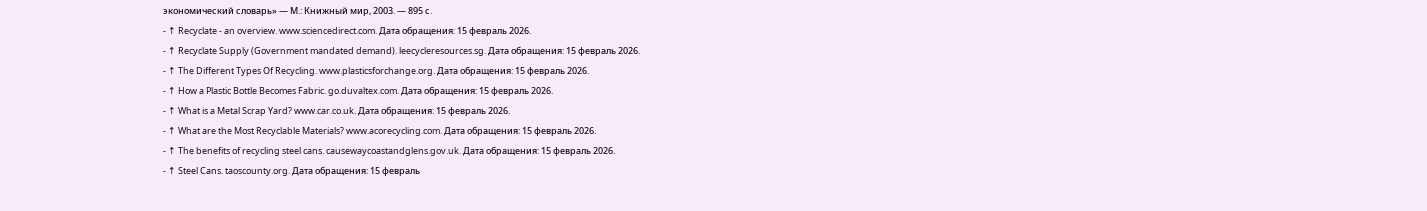экономический словарь» — М.: Книжный мир, 2003. — 895 с.
- ↑ Recyclate - an overview. www.sciencedirect.com. Дата обращения: 15 февраль 2026.
- ↑ Recyclate Supply (Government mandated demand). leecycleresources.sg. Дата обращения: 15 февраль 2026.
- ↑ The Different Types Of Recycling. www.plasticsforchange.org. Дата обращения: 15 февраль 2026.
- ↑ How a Plastic Bottle Becomes Fabric. go.duvaltex.com. Дата обращения: 15 февраль 2026.
- ↑ What is a Metal Scrap Yard? www.car.co.uk. Дата обращения: 15 февраль 2026.
- ↑ What are the Most Recyclable Materials? www.acorecycling.com. Дата обращения: 15 февраль 2026.
- ↑ The benefits of recycling steel cans. causewaycoastandglens.gov.uk. Дата обращения: 15 февраль 2026.
- ↑ Steel Cans. taoscounty.org. Дата обращения: 15 февраль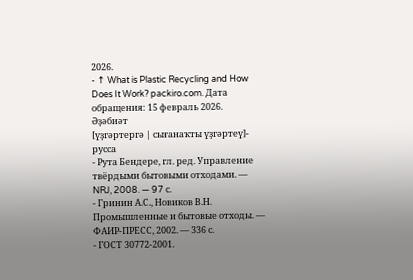2026.
- ↑ What is Plastic Recycling and How Does It Work? packiro.com. Дата обращения: 15 февраль 2026.
Әҙәбиәт
[үҙгәртергә | сығанаҡты үҙгәртеү]- русса
- Рута Бендере, гл. ред. Управление твёрдыми бытовыми отходами. — NRJ, 2008. — 97 с.
- Гринин А.С., Новиков В.Н. Промышленные и бытовые отходы. — ФАИР-ПРЕСС, 2002. — 336 с.
- ГОСТ 30772-2001.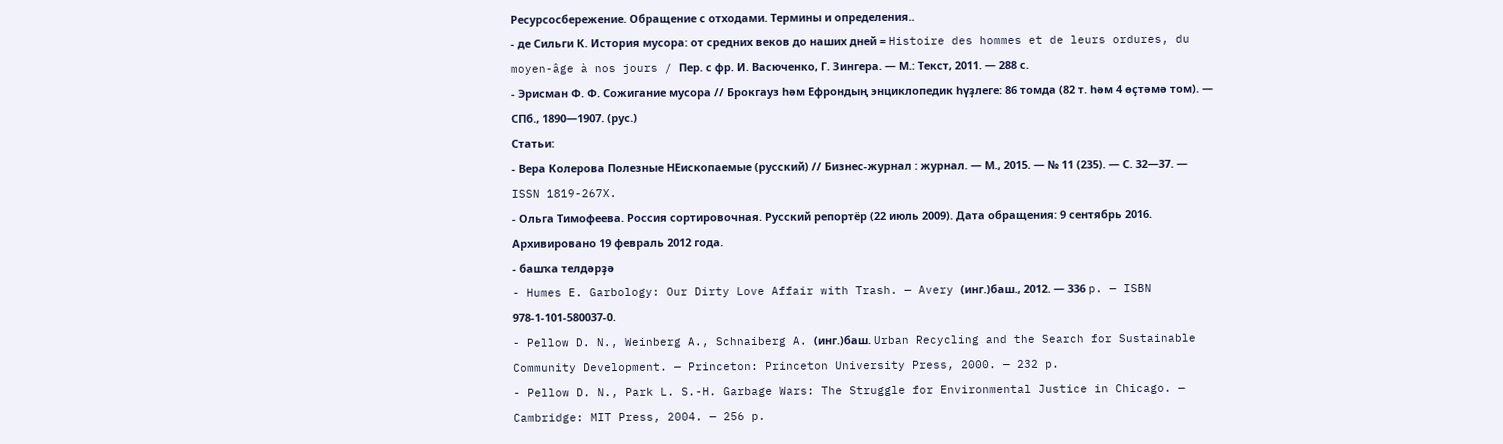Ресурсосбережение. Обращение с отходами. Термины и определения..
- де Сильги К. История мусора: от средних веков до наших дней = Histoire des hommes et de leurs ordures, du moyen-âge à nos jours / Пер. с фр. И. Васюченко, Г. Зингера. — М.: Текст, 2011. — 288 с.
- Эрисман Ф. Ф. Сожигание мусора // Брокгауз һәм Ефрондың энциклопедик һүҙлеге: 86 томда (82 т. һәм 4 өҫтәмә том). — СПб., 1890—1907. (рус.)
Статьи:
- Вера Колерова Полезные НЕископаемые (русский) // Бизнес-журнал : журнал. — М., 2015. — № 11 (235). — С. 32—37. — ISSN 1819-267X.
- Ольга Тимофеева. Россия сортировочная. Русский репортёр (22 июль 2009). Дата обращения: 9 сентябрь 2016. Архивировано 19 февраль 2012 года.
- башҡа телдәрҙә
- Humes E. Garbology: Our Dirty Love Affair with Trash. — Avery (инг.)баш., 2012. — 336 p. — ISBN 978-1-101-580037-0.
- Pellow D. N., Weinberg A., Schnaiberg A. (инг.)баш. Urban Recycling and the Search for Sustainable Community Development. — Princeton: Princeton University Press, 2000. — 232 p.
- Pellow D. N., Park L. S.-H. Garbage Wars: The Struggle for Environmental Justice in Chicago. — Cambridge: MIT Press, 2004. — 256 p.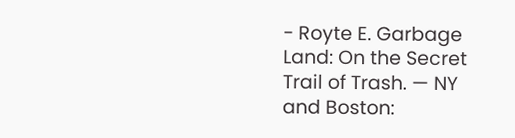- Royte E. Garbage Land: On the Secret Trail of Trash. — NY and Boston: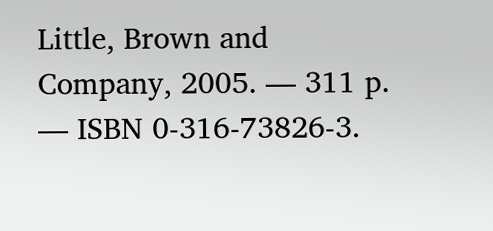Little, Brown and Company, 2005. — 311 p. — ISBN 0-316-73826-3.